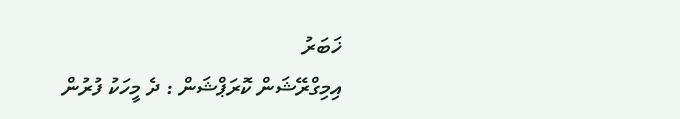ޚަބަރު
އިމިގްރޭޝަން ކޮރަޕްޝަން : ދެ މީހަކު ފުރުން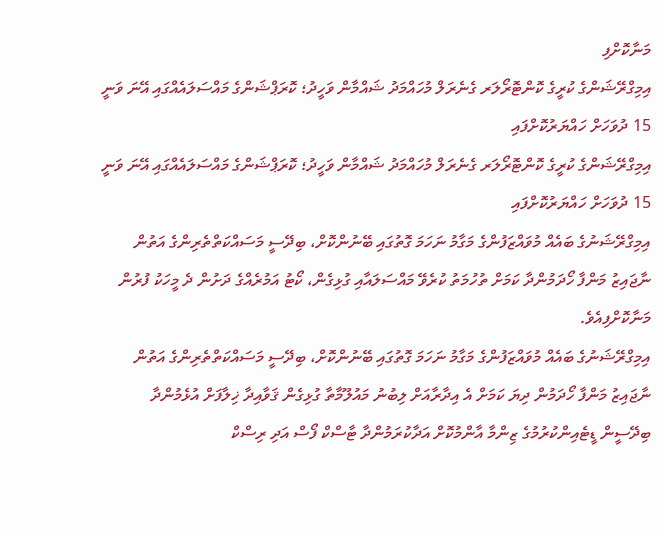މަނާކޮށްފި
އިމިގްރޭޝަންގެ ކުރީގެ ކޮންޓޮރޯލަރ ގެނެރަލް މުހައްމަދު ޝައްމާން ވަހީދު؛ ކޮރަޕްޝަންގެ މައްސަލައެއްގައި އޭނަ ވަނީ 15 ދުވަހަށް ހައްޔަރުކޮށްފައި
އިމިގްރޭޝަންގެ ކުރީގެ ކޮންޓޮރޯލަރ ގެނެރަލް މުހައްމަދު ޝައްމާން ވަހީދު؛ ކޮރަޕްޝަންގެ މައްސަލައެއްގައި އޭނަ ވަނީ 15 ދުވަހަށް ހައްޔަރުކޮށްފައި
އިމިގްރޭޝަނުގެ ބައެއް މުވައްޒަފުންގެ މަގާމު ނަހަމަ ގޮތުގައި ބޭނުންކޮށް، ބިދޭސީ މަސައްކަތްތެރިންގެ އަތުން ނާޖައިޒު މަންފާ ހޯދަމުންދާ ކަމަށް ތުހުމަތު ކުރެވޭ މައްސަލައާއި ގުޅިގެން، ކޯޓު އަމުރެއްގެ ދަށުން ދެ މީހަކު ފުރުން މަނާކޮށްފިއެވެ.
އިމިގްރޭޝަނުގެ ބައެއް މުވައްޒަފުންގެ މަގާމު ނަހަމަ ގޮތުގައި ބޭނުންކޮށް، ބިދޭސީ މަސައްކަތްތެރިންގެ އަތުން ނާޖައިޒު މަންފާ ހޯދަމުން ދިޔަ ކަމަށް އެ އިދާރާއަށް ލިބުނު މައުލޫމާތާ ގުޅިގެން ޤަވާއިދާ ޚިލާފަށް އުޅެމުންދާ ބިދޭސީން ޑީޓެއިންކުރުމުގެ ޒިންމާ އާންމުކޮށް އަދާކުރަމުންދާ ޓާސްކް ފޯސް އަދި ރިސްކް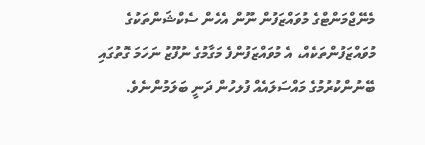މެނޭޖްމަންޓްގެ މުވައްޒަފުން ނޫން އެހެން ސެކްޝަންތަކުގެ މުވައްޒަފުންތަކެއް، އެ މުވައްޒަފުންފެ މަގާމުގެ ނުފޫޒު ނަހަމަ ގޮތުގައި ބޭނުންކުރުމުގެ މައްސަލައެއް ފުލހުން ދަނީ ބަލަމުންނެވެ.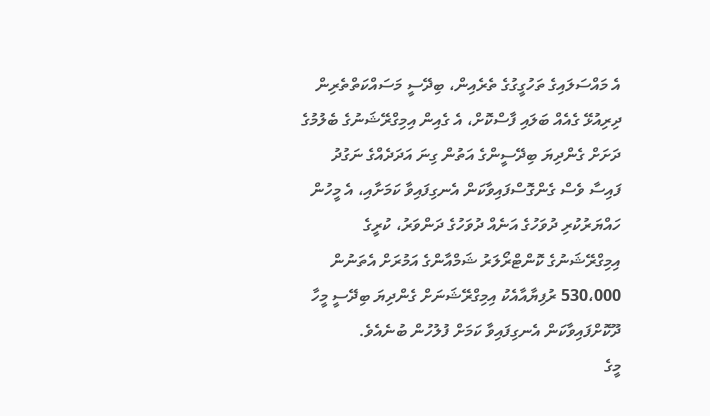އެ މައްސަލައިގެ ތަހުގީގުގެ ތެރެއިން، ބިދޭސީ މަސައްކަތްތެރިން ދިރިއުޅޭ ގެއެއް ބަލައި ފާސްކޮށް، އެ ގެއިން އިމިގްރޭޝަނުގެ ބެލުމުގެ ދަށަށް ގެންދިޔަ ބިދޭސީންގެ އަތުން ގިނަ އަދަދެއްގެ ނަގުދު ފައިސާ ވެސް ގެންގޮސްފައިވާކަން އެނގިފައިވާ ކަމަށާއި، އެ މީހުން ހައްޔަރުކުރި ދުވަހުގެ އަނެއް ދުވަހުގެ ދަންވަރު، ކުރީގެ އިމިގްރޭޝަނުގެ ކޮންޓްރޯލަރު ޝަމްއާންގެ އަމުރަށް އެތަނުން 530،000 ރުފިޔާއާއެކު އިމިގްރޭޝަނަށް ގެންދިޔަ ބިދޭސީ މީހާ ދޫކޮށްފައިވާކަން އެނގިފައިވާ ކަމަށް ފުލުހުން ބުނެއެވެ.
މީގެ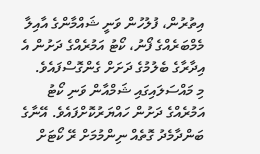އިތުރުން، ފުލުހުން ވަނީ ޝައްމާންގެ އާއިލާ މެމްބަރެއްގެ ފޯނު، ކޯޓު އަމުރެއްގެ ދަށުން އެ އިދާރާގެ ބެލުމުގެ ދަށަށް ގެންގޮސްފައެވެ.
މި މައްސަލައިގައި ޝަމްއާން ވަނި ކޯޓު އަމުރެއްގެ ދަށުން ހައްޔަރުކޮށްފައެވެ. އޭނާގެ ބަންދާމެދު ގޮތެއް ނިންމުމަށް ރޭ ކޯޓަށް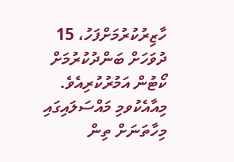ހާޒިރުކުރުމަށްފަހު، 15 ދުވަހަށް ބަންދުކުރުމަށް ކޯޓުން އަމުރުކުރިއެވެ. މިއާއެކުވމި މައްސަލައިގައި މިހާތަނަށް ތިން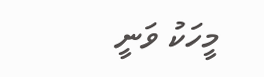މީހަކު ވަނީ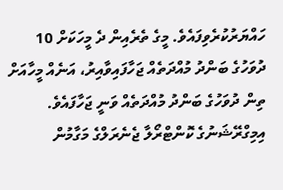ހައްޔަރުކުރެވިފައެވެ. މީގެ ތެރެއިން ދެ މީހަކަށް 10 ދުވަހުގެ ބަންދު މުއްދަތެއް ޖަހާފައިވާއިރު، އަނެއް މީހާއަށް ތިން ދުވަހުގެ ބަންދު މުއްދަތެއް ވަނީ ޖަހާފައެވެ.
އިމިގްރޭޝަނުގެ ކޮންޓްރޯލާ ޖެނެރަލްގެ މަގާމުން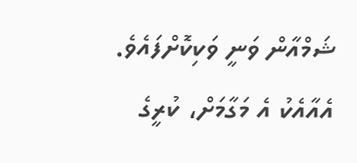ޝަމްއާން ވަނީ ވަކިކޮށްފައެވެ. އެއާއެކު އެ މަގާމަށް، ކުރީގެ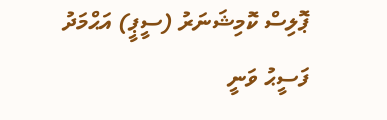ޕޮލިސް ކޮމިޝަނަރު (ސީޕީ) އަޙްމަދު ފަސީޙު ވަނީ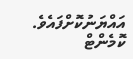އައްޔަނުކޮށްފައެވެ.
ކޮމެންޓް